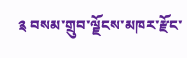༉ བསམ་གྲུབ་ལྗོངས་མཁར་རྫོང་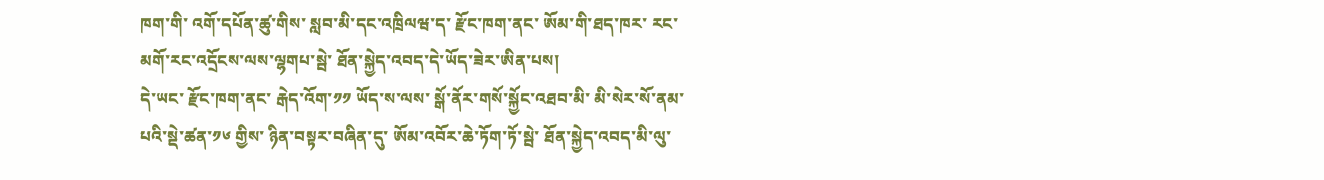ཁག་གི་ འགོ་དཔོན་ཚུ་གིས་ སླབ་མི་དང་འཁྲིལཝ་ད་ རྫོང་ཁག་ནང་ ཨོམ་གི་ཐད་ཁར་ རང་མགོ་རང་འདྲོངས་ལས་ལྷགཔ་སྦེ་ ཐོན་སྐྱེད་འབད་དེ་ཡོད་ཟེར་ཨིན་པས།
དེ་ཡང་ རྫོང་ཁག་ནང་ རྒེད་འོག་༡༡ ཡོད་ས་ལས་ སྒོ་ནོར་གསོ་སྐྱོང་འཐབ་མི་ མི་སེར་སོ་ནམ་པའི་སྡེ་ཚན་༡༦ གྱིས་ ཉིན་བསྟར་བཞིན་དུ་ ཨོམ་འབོར་ཆེ་ཏོག་ཏོ་སྦེ་ ཐོན་སྐྱེད་འབད་མི་ལུ་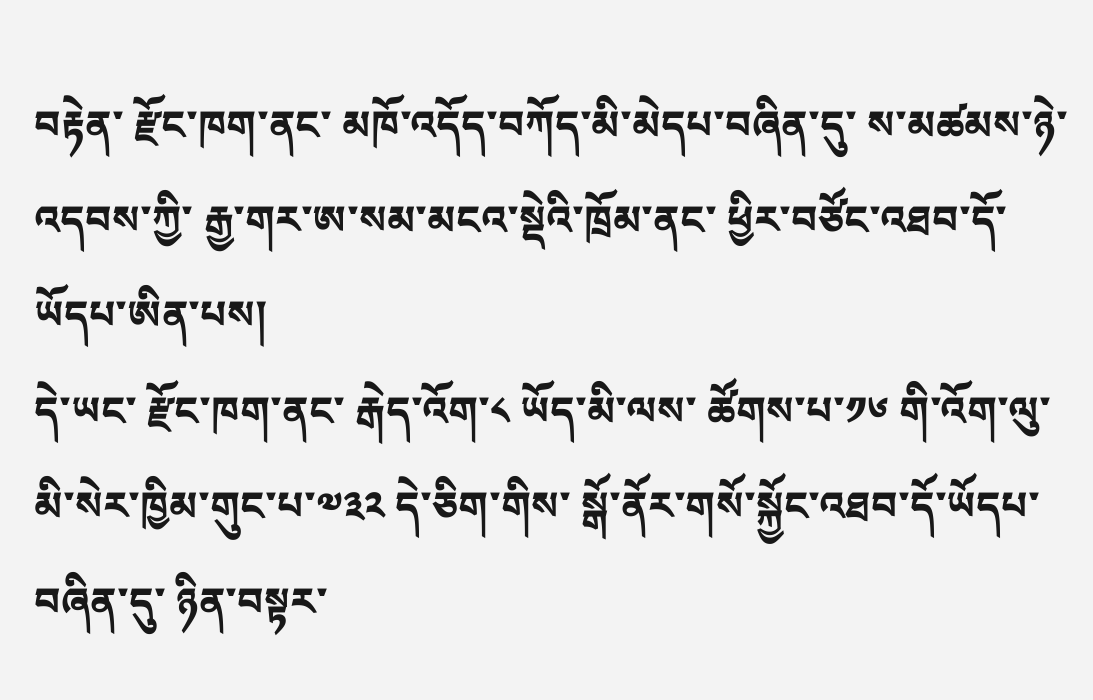བརྟེན་ རྫོང་ཁག་ནང་ མཁོ་འདོད་བཀོད་མི་མེདཔ་བཞིན་དུ་ ས་མཚམས་ཉེ་འདབས་ཀྱི་ རྒྱ་གར་ཨ་སམ་མངའ་སྡེའི་ཁྲོམ་ནང་ ཕྱིར་བཙོང་འཐབ་དོ་ཡོདཔ་ཨིན་པས།
དེ་ཡང་ རྫོང་ཁག་ནང་ རྒེད་འོག་༨ ཡོད་མི་ལས་ ཚོགས་པ་༡༦ གི་འོག་ལུ་ མི་སེར་ཁྱིམ་གུང་པ་༧༣༢ དེ་ཅིག་གིས་ སྒོ་ནོར་གསོ་སྐྱོང་འཐབ་དོ་ཡོདཔ་བཞིན་དུ་ ཉིན་བསྟར་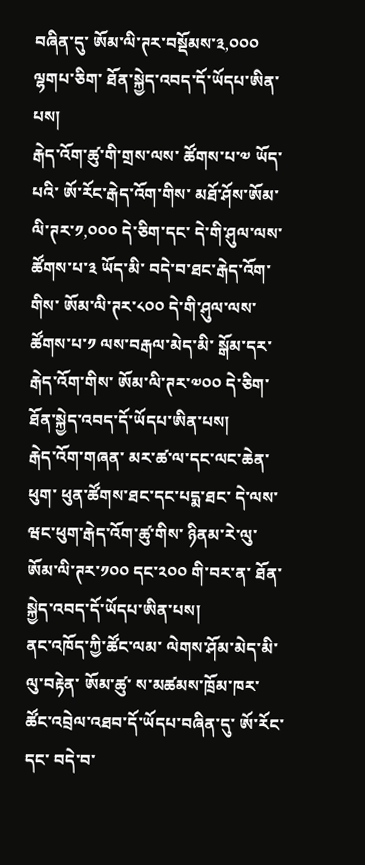བཞིན་དུ་ ཨོམ་ལི་ཊར་བསྡོམས་༣,༠༠༠ ལྷགཔ་ཅིག་ ཐོན་སྐྱེད་འབད་དོ་ཡོདཔ་ཨིན་པས།
རྒེད་འོག་ཚུ་གི་གྲས་ལས་ ཚོགས་པ་༧ ཡོད་པའི་ ཨོ་རོང་རྒེད་འོག་གིས་ མཐོ་ཤོས་ཨོམ་ལི་ཊར་༡,༠༠༠ དེ་ཅིག་དང་ དེ་གི་ཤུལ་ལས་ ཚོགས་པ་༣ ཡོད་མི་ བདེ་བ་ཐང་རྒེད་འོག་གིས་ ཨོམ་ལི་ཊར་༨༠༠ དེ་གི་ཤུལ་ལས་ ཚོགས་པ་༡ ལས་བརྒལ་མེད་མི་ སྒོམ་དར་རྒེད་འོག་གིས་ ཨོམ་ལི་ཊར་༧༠༠ དེ་ཅིག་ ཐོན་སྐྱེད་འབད་དོ་ཡོདཔ་ཨིན་པས།
རྒེད་འོག་གཞན་ མར་ཚ་ལ་དང་ལང་ཆེན་ཕུག་ ཕུན་ཚོགས་ཐང་དང་པདྨ་ཐང་ དེ་ལས་ ཝང་ཕུག་རྒེད་འོག་ཚུ་གིས་ ཉིནམ་རེ་ལུ་ ཨོམ་ལི་ཊར་༡༠༠ དང་༢༠༠ གི་བར་ན་ ཐོན་སྐྱེད་འབད་དོ་ཡོདཔ་ཨིན་པས།
ནང་འཁོད་ཀྱི་ཚོང་ལམ་ ལེགས་ཤོམ་མེད་མི་ལུ་བརྟེན་ ཨོམ་ཚུ་ ས་མཚམས་ཁྲོམ་ཁར་ ཚོང་འབྲེལ་འཐབ་དོ་ཡོདཔ་བཞིན་དུ་ ཨོ་རོང་དང་ བདེ་བ་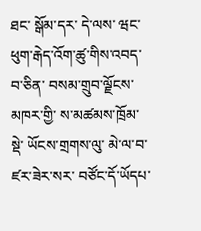ཐང་ སྒོམ་དར་ དེ་ལས་ ཝང་ཕུག་རྒེད་འོག་ཚུ་གིས་འབད་བ་ཅིན་ བསམ་གྲུབ་ལྗོངས་མཁར་གྱི་ ས་མཚམས་ཁྲོམ་སྡེ་ ཡོངས་གྲགས་ལུ་ མེ་ལ་བ་ཛར་ཟེར་སར་ བཙོང་དོ་ཡོདཔ་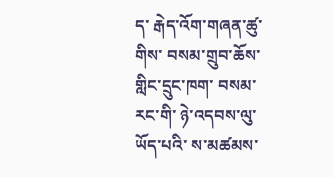ད་ རྒེད་འོག་གཞན་ཚུ་གིས་ བསམ་གྲུབ་ཆོས་གླིང་དྲུང་ཁག་ བསམ་རང་གི་ ཉེ་འདབས་ལུ་ཡོད་པའི་ ས་མཚམས་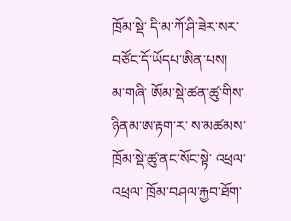ཁྲོམ་སྡེ་ དི་མ་ཀོ་ཤི་ཟེར་སར་ བཙོང་དོ་ཡོདཔ་ཨིན་པས།
མ་གཞི་ ཨོམ་སྡེ་ཚན་ཚུ་གིས་ ཉིནམ་ཨ་རྟག་ར་ ས་མཚམས་ཁྲོམ་སྡེ་ཚུ་ནང་སོང་སྟེ་ འཕྲལ་འཕྲལ་ ཁྲོམ་བཤལ་རྐྱབ་ཐོག་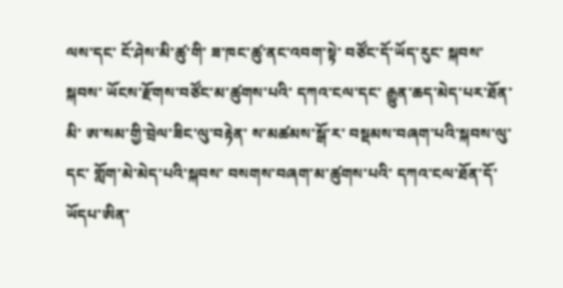ལས་དང་ ངོ་ཤེས་མི་ཚུ་གི་ ཟ་ཁང་ཚུ་ནང་འབག་སྟེ་ བཙོང་དོ་ཡོད་རུང་ སྐབས་སྐབས་ ཡོངས་རྫོགས་བཙོང་མ་ཚུགས་པའི་ དཀའ་ངལ་དང་ རྒྱུན་ཆད་མེད་པར་ཐོན་མི་ ཨ་སམ་གྱི་བྲེལ་ཟིང་ལུ་བརྟེན་ ས་མཚམས་སྒོ་ར་ བསྡམས་བཞག་པའི་སྐབས་ལུ་དང་ གློག་མེ་མེད་པའི་སྐབས་ བསགས་བཞག་མ་ཚུགས་པའི་ དཀའ་ངལ་ཐོན་དོ་ཡོདཔ་ཨིན་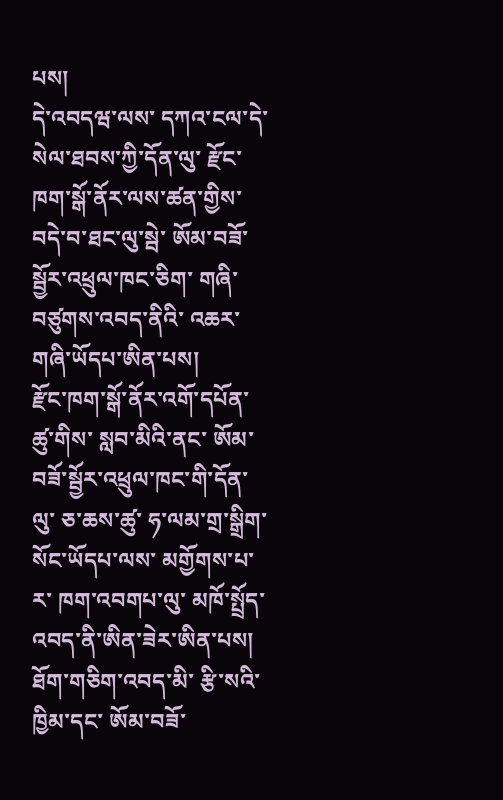པས།
དེ་འབདཝ་ལས་ དཀའ་ངལ་དེ་ སེལ་ཐབས་ཀྱི་དོན་ལུ་ རྫོང་ཁག་སྒོ་ནོར་ལས་ཚན་གྱིས་ བདེ་བ་ཐང་ལུ་སྦེ་ ཨོམ་བཟོ་སྦྱོར་འཕྲུལ་ཁང་ཅིག་ གཞི་བཙུགས་འབད་ནིའི་ འཆར་གཞི་ཡོདཔ་ཨིན་པས།
རྫོང་ཁག་སྒོ་ནོར་འགོ་དཔོན་ཚུ་གིས་ སླབ་མིའི་ནང་ ཨོམ་བཟོ་སྦྱོར་འཕྲུལ་ཁང་གི་དོན་ལུ་ ཅ་ཆས་ཚུ་ ཧ་ལམ་གྲ་སྒྲིག་སོང་ཡོདཔ་ལས་ མགྱོགས་པ་ར་ ཁག་འབགཔ་ལུ་ མཁོ་སྤྲོད་འབད་ནི་ཨིན་ཟེར་ཨིན་པས།
ཐོག་གཅིག་འབད་མི་ རྩི་སའི་ཁྱིམ་དང་ ཨོམ་བཟོ་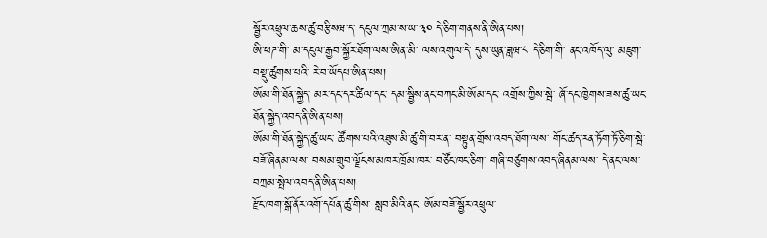སྦྱོར་འཕྲུལ་ཆས་ཚུ་བརྩིསཝ་ད་ དངུལ་ཀྲམ་ས་ཡ་༣༠ དེ་ཅིག་གནས་ནི་ཨིན་པས།
ཨི་ཕཌ་གི་ མ་དངུལ་རྒྱབ་སྐྱོར་ཐོག་ལས་ཨིན་མི་ ལས་འགུལ་དེ་ དུས་ཡུན་ཟླཝ་༨ དེ་ཅིག་གི་ ནང་འཁོད་ལུ་ མཇུག་བསྡུ་ཚུགས་པའི་ རེ་བ་ཡོདཔ་ཨིན་པས།
ཨོམ་གི་ཐོན་སྐྱེད་ མར་དང་དར་ཚིལ་དང་ དམ་སྦྱིས་ནང་བཀང་མི་ཨོམ་དང་ འགྲོས་ཀྱིས་སྦེ་ ཞོ་དང་ཁྱེགས་ཟས་ཚུ་ཡང་ ཐོན་སྐྱེད་འབད་ནི་ཨིན་པས།
ཨོམ་གི་ཐོན་སྐྱེད་ཚུ་ཡང་ ཚོགས་པའི་འཐུས་མི་ཚུ་གི་བར་ན་ བསྟུན་གྲོས་འབད་ཐོག་ལས་ གོང་ཚད་རན་ཏོག་ཏོ་ཅིག་སྦེ་ བཟོ་ཞིནམ་ལས་ བསམ་གྲུབ་ལྗོངས་མཁར་ཁྲོམ་ཁར་ བཙོང་ཁང་ཅིག་ གཞི་བཙུགས་འབད་ཞིནམ་ལས་ དེ་ནང་ལས་ བཀྲམ་སྤེལ་འབད་ནི་ཨིན་པས།
རྫོང་ཁག་སྒོ་ནོར་འགོ་དཔོན་ཚུ་གིས་ སླབ་མིའི་ནང་ ཨོམ་བཟོ་སྦྱོར་འཕྲུལ་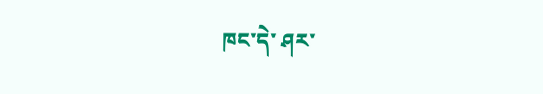ཁང་དེ་ ཤར་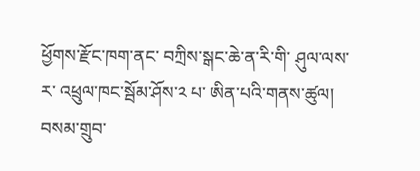ཕྱོགས་རྫོང་ཁག་ནང་ བཀྲིས་སྒང་ཆེ་ན་རི་གི་ ཤུལ་ལས་ར་ འཕྲུལ་ཁང་སྦོམ་ཤོས་༢ པ་ ཨིན་པའི་གནས་ཚུལ།
བསམ་གྲུབ་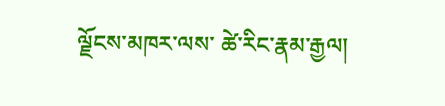ལྗོངས་མཁར་ལས་ ཚེ་རིང་རྣམ་རྒྱལ།